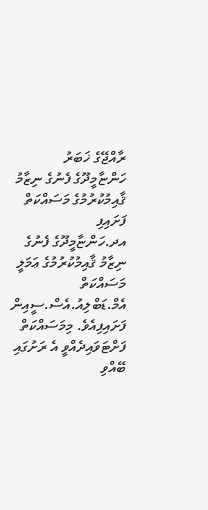ރާއްޖޭގެ ޚަބަރު
ހަންޏާމީދޫގެ ފެނުގެ ނިޒާމު ޤާއިމުކުރުމުގެ މަސައްކަތް ފަށައިފި
އދ.ހަންޏާމީދޫގެ ފެނުގެ ނިޒާމު ޤާއިމުކުރުމުގެ ޢަމަލީ މަސައްކަތް އެމް.ޑަބްލިއު.އެސް.ސީއިން ފަށައިފިއެވެ. މިމަސައްކަތް ފަށްޓަވައިދެއްވީ އެ ރަށުގައި ބޭއްވި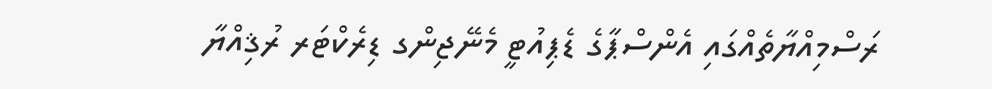ރަސްމިއްޔާތެއްގައި އެންސްޕާގެ ޑެޕިއުޓީ މެނޭޖިންގ ޑިރެކްޓަރ ރުޤިއްޔާ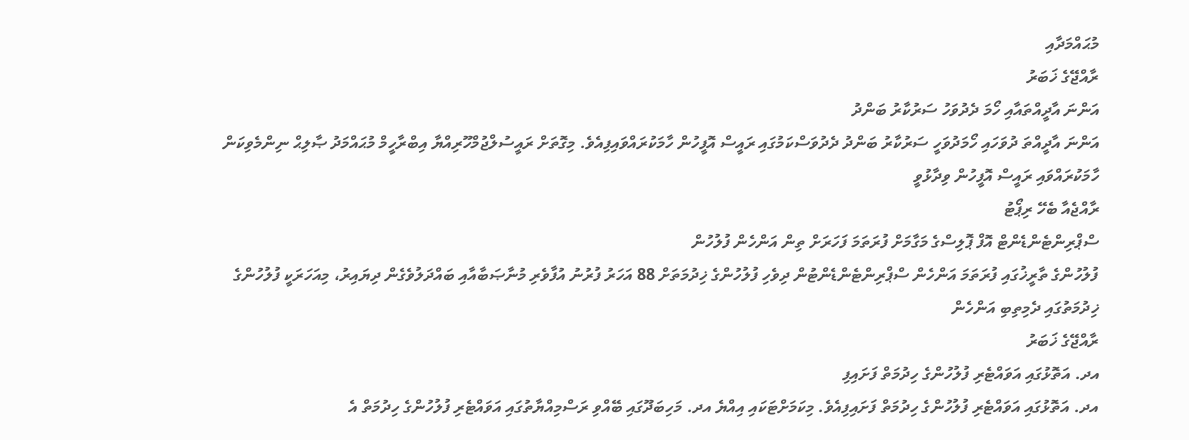މުޙައްމަދާއި
ރާއްޖޭގެ ޚަބަރު
އަންނަ އާދީއްތައާއި ހޯމަ ދެދުވަހު ސަރުކާރު ބަންދު
އަންނަ އާދީއްތަ ދުވަހައި ހޯމަދުވަހީ ސަރުކާރު ބަންދު ދެދުވަސްކަމުގައި ރައީސް އޮފީހުން ހާމަކުރައްވައިފިއެވެ. މިގޮތަށް ރައީސުލްޖުމްހޫރިއްޔާ އިބްރާހީމް މުޙައްމަދު ޞާލިޙް ނިންމެވިކަން ހާމަކުރައްވައި ރައީސް އޮފީހުން ވިދާޅުވީ
ރާއްޖެއާ ބެހޭ ރިޕޯޓު
ސްޕްރިންޓެންޑެންޓް އޮފް ޕޮލިސްގެ މަގާމަށް ފުރަތަމަ ފަހަރަށް ތިން އަންހެން ފުލުހުން
ފުލުހުންގެ ތާރީޚުގައި ފުރަތަމަ އަންހެން ސްޕްރިންޓެންޑެންޓުން ދިވެހި ފުލުހުންގެ ޚިދުމަތަށް 88 އަހަރު ފުރުނު އުފާވެރި މުނާޞަބާއާއި ބައްދަލުވެގެން ދިޔައިރު، މިއަހަރަކީ ފުލުހުންގެ ޚިދުމަތުގައި ދެމިތިބި އަންހެން
ރާއްޖޭގެ ޚަބަރު
އދ. އަތޮޅުގައި އަވައްޓެރި ފުލުހުންގެ ހިދުމަތް ފަށައިފި
އދ. އަތޮޅުގައި އަވައްޓެރި ފުލުހުންގެ ހިދުމަތް ފަށައިފިއެވެ. މިކަމަށްޓަކައި އިއްޔެ އދ. މަހިބަދޫގައި ބޭއްވި ރަސްމިއްޔާތުގައި އަވައްޓެރި ފުލުހުންގެ ހިދުމަތް އެ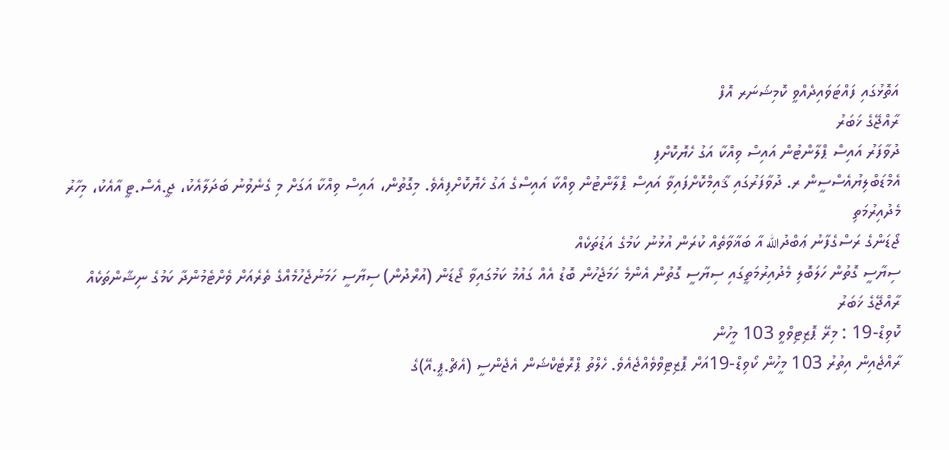އަތޮޅުގައި ފައްޓަވައިދެއްވީ ކޮމިޝަނަރ އޮފް
ރާއްޖޭގެ ޚަބަރު
ދުވާފަރު އައިސް ޕްލާންޓުން އައިސް ވިއްކާ އަގު ހެޔޮކޮށްފި
އެމްޑަބްލިޔުއެސްސީން ރ. ދުވާފަރުގައި ޤާއިމްކޮށްފައިވާ އައިސް ޕްލާންޓުން ވިއްކާ އައިސްގެ އަގު ހެޔޮކޮށްފިއެވެ. މިގޮތުން، އައިސް ވިއްކާ އަގަށް މި ގެނެވުނު ބަދަލާއެކު، ޖީ.އެސް.ޓީ އާއެކު، މިހާރު
މެދުއިރުމަތި
ޖޯޑަންގެ ރަސްގެފާނު ޢަބްދުالله އާ ބަޣާވާތެއް ކުރަން އުޅުނު ކަމުގެ އަޑުތަކެއް
ސިޔާސީ ގޮތުން ހަލަބޮލި މެދުއިރުމަތީގައި ސިޔާސީ ގޮތުން އެންމެ ހަމަޖެހުން ބޮޑު އެއް ގައުމު ކަމުގައިވާ ޖޯޑަން (އުރްދުން) ސިޔާސީ ހަމަނުޖެހުމެއްގެ ތެރެއަށް ވެށްޓެމުންދާ ކަމުގެ ނިޝާންތަކެއް
ރާއްޖޭގެ ޚަބަރު
ކޮވިޑް-19 : މިރޭ ޕޮޒިޓިވްވީ 103 މީހުން
ރާއްޖެއިން އިތުރު 103 މީހުން ކޯވިޑް-19އަށް ޕޮޒިޓިވްވެއްޖެއެވެ. ހެލްތު ޕްރޮޓެކްޝަން އެޖެންސީ (އެޗް.ޕީ.އޭ)ގެ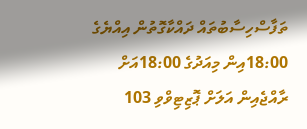ތަފާސްހިސާބުތައް ދައްކާގޮތުން އިއްޔެގެ 18:00އިން މިއަދުގެ 18:00އަށް ރާއްޖެއިން އަލަށް ޕޮޒިޓިވްވި 103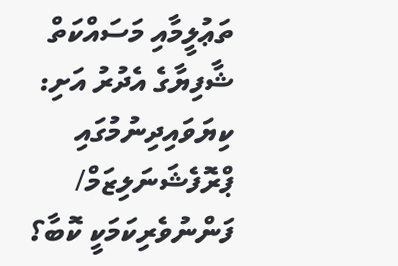ތަޢުލީމާއި މަސައްކަތް
ޝާފިޔާގެ އެދުރު އަށި: ކިޔަވައިދިނުމުގައި ޕްރޮފެޝަނަލިޒަމް/ ފަންނުވެރިކަމަކީ ކޮބާ؟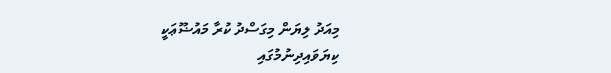މިއަދު ލިޔަން މިގަސްދު ކުރާ މައުޟޫޢަކީ ކިޔަވައިދިނުމުގައި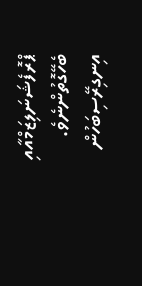ޕްރޮފެޝަނަލިޒަމްއާއި ބެހޭގޮތުންނެވެ. އިނގިރޭސިބަހުން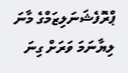ޕްރޮފެޝަނަލިޒަމްގެ މާނަ ލިޔާނަމަ ވަރަށް ގިނަ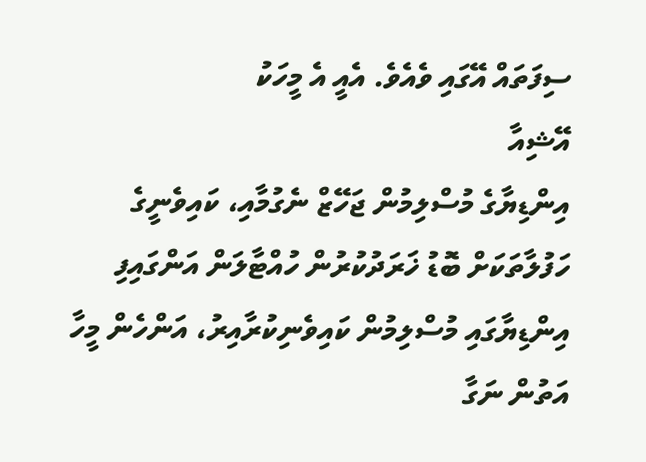ސިފަތައް އޭގައި ވެއެވެ. އެއީ އެ މީހަކު
އޭޝިއާ
އިންޑިޔާގެ މުސްލިމުން ޖަހޭޒް ނެގުމާއި، ކައިވެނީގެ ހަފުލާތަކަށް ބޮޑު ޚަރަދުކުރުން ހުއްޓާލަން އަންގައިފި
އިންޑިޔާގައި މުސްލިމުން ކައިވެނިކުރާއިރު، އަންހެން މީހާ އަތުން ނަގާ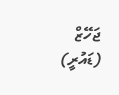ޖަހޭޒް (ޑައުރީ)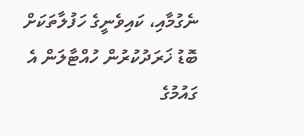ނެގުމާއި، ކައިވެނީގެ ހަފުލާތަކަށް ބޮޑު ޚަރަދުކުރުން ހުއްޓާލަން އެ ގައުމުގެ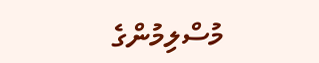މުސްލިމުންގެ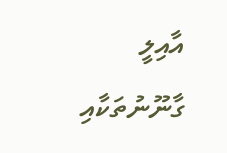އާއިލީ ގާނޫނުތަކާއި